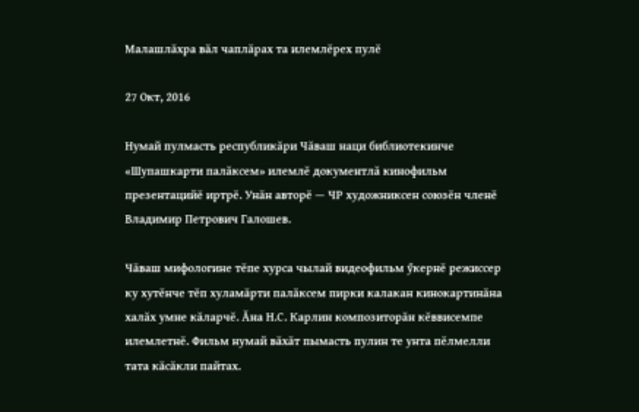Малашлăхра вăл чаплăрах та илемлĕрех пулĕ

27 Окт, 2016

Нумай пулмасть республикăри Чăваш наци библиотекинче «Шупашкарти палăксем» илемлĕ документлă кинофильм презентацийĕ иртрĕ. Унăн авторĕ — ЧР художниксен союзĕн членĕ Владимир Петрович Галошев.

Чăваш мифологине тĕпе хурса чылай видеофильм ӳкернĕ режиссер ку хутĕнче тĕп хуламăрти палăксем пирки калакан кинокартинăна халăх умне кăларчĕ. Ăна Н.С. Карлин композиторăн кĕввисемпе илемлетнĕ. Фильм нумай вăхăт пымасть пулин те унта пĕлмелли тата кăсăкли пайтах.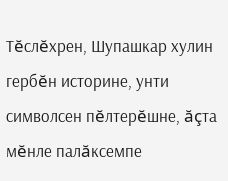Тĕслĕхрен, Шупашкар хулин гербĕн историне, унти символсен пĕлтерĕшне, ăçта мĕнле палăксемпе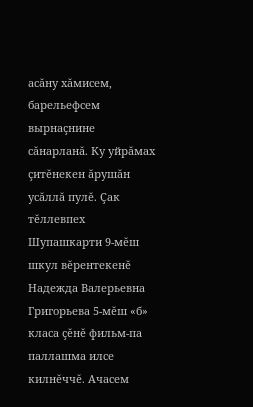асăну хăмисем, барельефсем вырнаçнине сăнарланă. Ку уйрăмах çитĕнекен ăрушăн усăллă пулĕ. Çак тĕллевпех Шупашкарти 9-мĕш шкул вĕрентекенĕ Надежда Валерьевна Григорьева 5-мĕш «б» класа çĕнĕ фильм-па паллашма илсе килнĕччĕ. Ачасем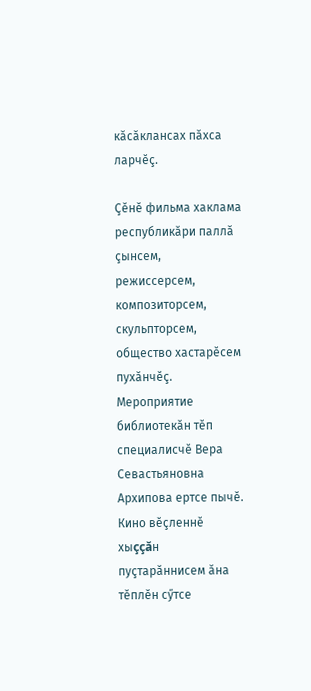кăсăклансах пăхса ларчĕç.

Çĕнĕ фильма хаклама республикăри паллă çынсем, режиссерсем, композиторсем, скульпторсем, общество хастарĕсем пухăнчĕç. Мероприятие библиотекăн тĕп специалисчĕ Вера Севастьяновна Архипова ертсе пычĕ. Кино вĕçленнĕ хыççăн пуçтарăннисем ăна тĕплĕн сӳтсе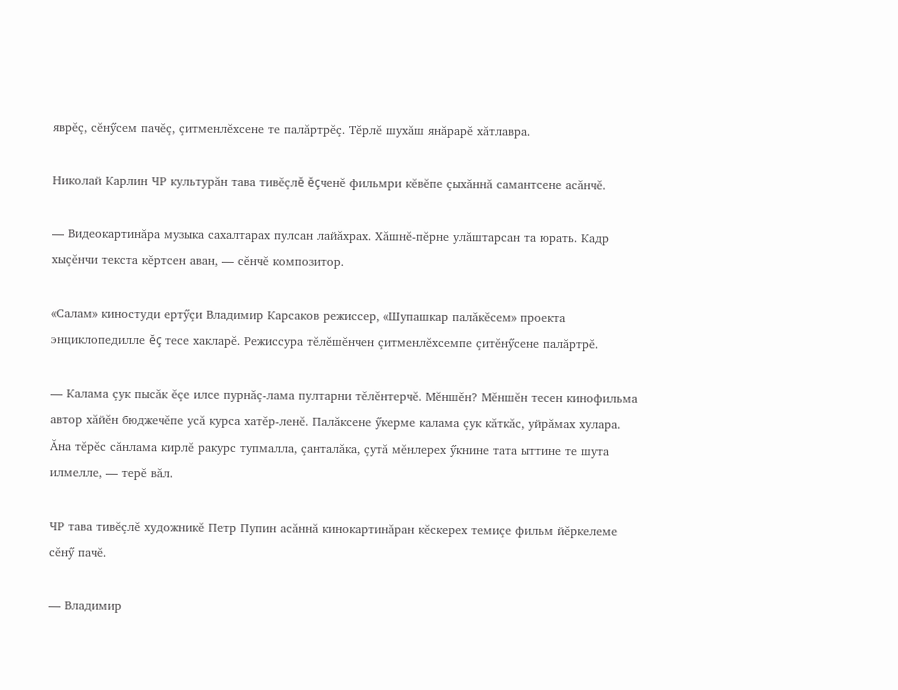яврĕç, сĕнӳсем пачĕç, çитменлĕхсене те палăртрĕç. Тĕрлĕ шухăш янăрарĕ хăтлавра.

Николай Карлин ЧР культурăн тава тивĕçлĕ ĕçченĕ фильмри кĕвĕпе çыхăннă самантсене асăнчĕ.

— Видеокартинăра музыка сахалтарах пулсан лайăхрах. Хăшнĕ-пĕрне улăштарсан та юрать. Кадр хыçĕнчи текста кĕртсен аван, — сĕнчĕ композитор.

«Салам» киностуди ертӳçи Владимир Карсаков режиссер, «Шупашкар палăкĕсем» проекта энциклопедилле ĕç тесе хакларĕ. Режиссура тĕлĕшĕнчен çитменлĕхсемпе çитĕнӳсене палăртрĕ.

— Калама çук пысăк ĕçе илсе пурнăç-лама пултарни тĕлĕнтерчĕ. Мĕншĕн? Мĕншĕн тесен кинофильма автор хăйĕн бюджечĕпе усă курса хатĕр-ленĕ. Палăксене ӳкерме калама çук кăткăс, уйрăмах хулара. Ăна тĕрĕс сăнлама кирлĕ ракурс тупмалла, çанталăка, çутă мĕнлерех ӳкнине тата ыттине те шута илмелле, — терĕ вăл.

ЧР тава тивĕçлĕ художникĕ Петр Пупин асăннă кинокартинăран кĕскерех темиçе фильм йĕркелеме сĕнӳ пачĕ.

— Владимир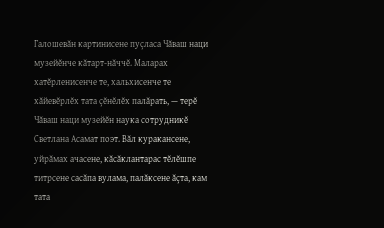Галошевăн картинисене пуçласа Чăваш наци музейĕнче кăтарт-нăччĕ. Маларах хатĕрленисенче те, хальхисенче те хăйевĕрлĕх тата çĕнĕлĕх палăрать, — терĕ Чăваш наци музейĕн наука сотрудникĕ Светлана Асамат поэт. Вăл куракансене, уйрăмах ачасене, кăсăклантарас тĕлĕшпе титрсене сасăпа вулама, палăксене ăçта, кам тата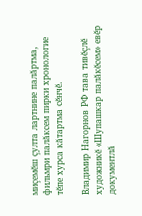миçемĕш çулта лартнине палăртма, фильмри палăксем пирки хронологие тĕпе хурса кăтартма сĕнчĕ.

Владимир Нагорнов РФ тава тивĕçлĕ художникĕ «Шупашкар палăкĕсем» евĕр документлă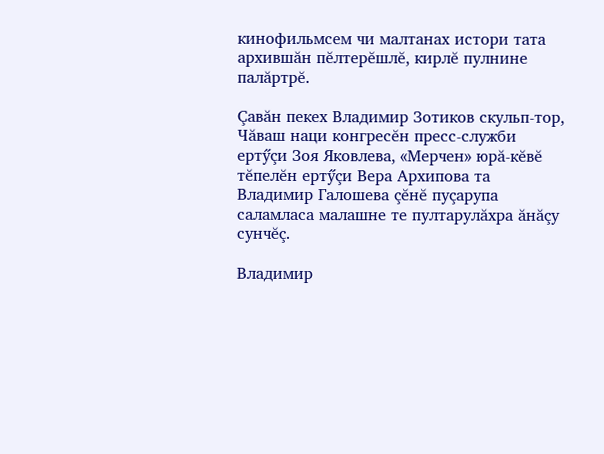кинофильмсем чи малтанах истори тата архившăн пĕлтерĕшлĕ, кирлĕ пулнине палăртрĕ.

Çавăн пекех Владимир Зотиков скульп-тор, Чăваш наци конгресĕн пресс-служби ертӳçи Зоя Яковлева, «Мерчен» юрă-кĕвĕ тĕпелĕн ертӳçи Вера Архипова та Владимир Галошева çĕнĕ пуçарупа саламласа малашне те пултарулăхра ăнăçу сунчĕç.

Владимир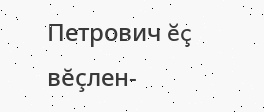Петрович ĕç вĕçлен-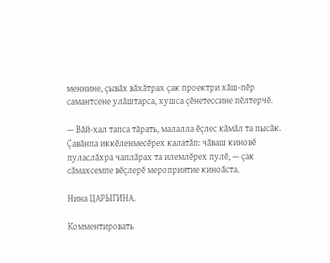меннине, çывăх вăхăтрах çак проектри хăш-пĕр самантсене улăштарса, хушса çĕнетессине пĕлтерчĕ.

— Вăй-хал тапса тăрать, малалла ĕçлес кăмăл та пысăк. Çавăнпа иккĕленмесĕрех калатăп: чăваш киновĕ пуласлăхра чаплăрах та илемлĕрех пулĕ, — çак сăмахсемпе вĕçлерĕ мероприятие киноăста.

Нина ЦАРЫГИНА.

Комментировать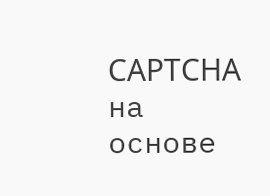CAPTCHA на основе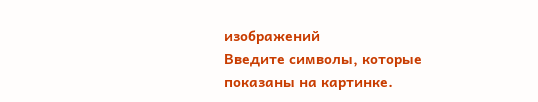изображений
Введите символы, которые показаны на картинке.